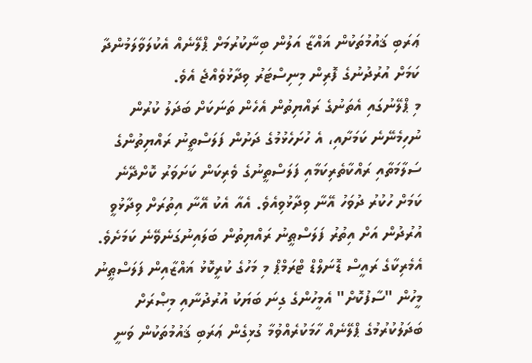ޢަރަބި ޤައުމުތަކުން ޣައްޒާ އަލުން ބިނާކުރުމަށް ޕްލޭނެއް އެކުލަވާލަމުންދާ ކަމަށް އުރުދުނުގެ ފޮރިން މިނިސްޓަރު ވިދާޅުވެއްޖެ އެވެ.
މި ޕްލޭނުގައި އެތަނުގެ ރައްޔިތުން އެހެން ތަނަކަށް ބަދަލު ކުރުން ނުހިމެނޭނެ ކަމަށާއި، އެ ހުށަހެޅުމުގެ ދަށުން ފަލަސްތީނު ރައްޔިތުންގެ ސަލާމަތާއި ރައްކާތެރިކަމާއި ފަލަސްތީނުގެ ވެރިކަން ކަށަވަރު ކޮށްދޭނެ ކަމަށް ހުކުރު ދުވަހު އޭނާ ވިދާޅުވިއެވެ. އެއާ އެކު އޭނާ އިތުރަށް ވިދާޅުވީ އުރުދުން އަށް އިތުރު ފަލަސްޠީނު ރައްޔިތުން ބަލައިނުގަނެވޭނެ ކަމަށެވެ.
އެމެރިކާގެ ރައީސް ޑޮނަލްޑް ޓްރަމްޕް މި މަހުގެ ކުރީކޮޅު ޣައްޒާއިން ފަލަސްޠީނު މީހުން "ސާފުކޮށް" އެމީހުންގެ ގިނަ ބަޔަކު އުރުދުނާއި މިޞްރަށް ބަދަލުކުރުމުގެ ޕްލޭނެއް ހާމަކުރެއްވުމާ ގުޅިގެން ޢަރަބި ޤައުމުތަކުން ވަނީ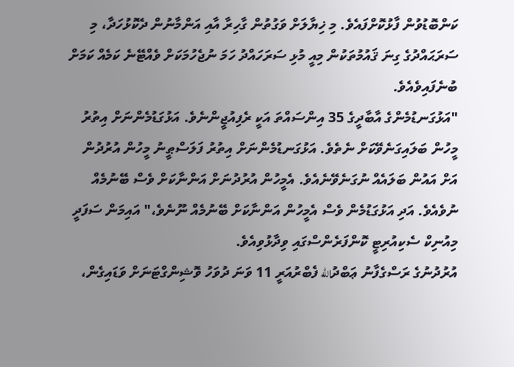ކަންބޮޑުވުން ފާޅުކޮށްފައެވެ. މި ޚިޔާލަށް ވަގުތުން ގާހިރާ އާއި އަންމާނުން ދެކޮޅުހަދާ، މި ސަރަޙައްދުގެ ގިނަ ޤައުމުތަކުން މިއީ މުޅި ސަރަހައްދު ހަމަ ނުޖެހުމަކަށް ވެއްޓޭނެ ކަމެއް ކަމަށް ބުނެފައިވެއެވެ.
"އަޅުގަނޑުމެންގެ އާބާދީގެ 35 އިންސައްތަ އަކީ ރެފިއުޖީންނެވެ. އަޅުގަޑުމެންނަށް އިތުރު މީހުން ބަލައިގަނެވޭކަށް ނެތެވެ. އަޅުގަނޑުމެންނަށް އިތުރު ފަލަސްޠީނު މީހުން އުރުދުން އަށް އައުން ބަލައެއް ނުގަނެވޭނެއެވެ. އެމީހުން އުރުދުނަށް އަންނާކަށް ވެސް ބޭނުމެއް ނުވެއެވެ. އަދި އަޅުގަޑުމެން ވެސް އެމީހުން އަންނާކަށް ބޭނުމެއް ނޫނެވެ،" އައިމަން ސަފަދީ މިއުނިކް ސެކިއުރިޓީ ކޮންފަރެންސްގައި ވިދާޅުވިއެވެ.
އުރުދުނުގެ ރަސްގެފާނު ޢަބްދުالله ފެބްރުއަރީ 11 ވަނަ ދުވަހު ވޮޝިންގްޓަނަށް ވަޑައިގެން،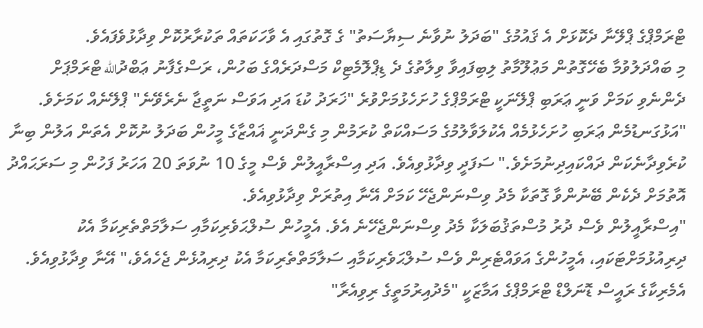ޓްރަމްޕްގެ ޕްލޭނާ ދެކޮޅަށް އެ ޤައުމުގެ "ބަދަލު ނުވާނެ ސިޔާސަތު" ގެ ގޮތުގައި އެ ވާހަކަތައް ތަކުރާރުކޮށް ވިދާޅުވެފައެވެ.
މި ބައްދަލުވުމާ ބެހޭގޮތުން މަޢުލޫމާތު ލިބިފައިވާ ވިލާތުގެ ދެ ޑިޕްލޮމެޓިކް މަސްދަރެއްގެ ބަހުން، ރަސްގެފާނު ޢަބްދުالله ޓްރަމްޕަށް ދެންނެވި ކަމަށް ވަނީ ޢަރަބި ޕްލޭނަކީ ޓްރަމްޕްގެ ހުށަހެޅުމަށްވުރެ "ޚަރަދު ކުޑަ އަދި އަވަސް ނަތީޖާ ނެރެވޭނެ" ޕްލޭނެއް ކަމަށެވެ.
"އަޅުގަނޑުމެން ޢަރަބި ހުށަހެޅުމެއް އެކުލަވާލުމުގެ މަސައްކަތް ކުރަމުން މި ގެންދަނީ ޣައްޒާގެ މީހުން ބަދަލު ނުކޮށް އެތަން އަލުން ބިނާ ކުރެވިދާނެކަން ދައްކައިދިނުމަށެވެ." ސަފަދީ ވިދާޅުވިއެވެ. އަދި އިސްރާއީލުން ވެސް މީގެ 10 ނުވަތަ 20 އަހަރު ފަހުން މި ސަރަޙައްދު އޮތުމަށް ދެކެން ބޭނުންވާ ގޮތަކާ މެދު ވިސްނަންޖެހޭ ކަމަށް އޭނާ އިތުރަށް ވިދާޅުވިއެވެ.
"އިސްރާއީލުން ވެސް ދުރު މުސްތަޤުބަލަކާ މެދު ވިސްނަންޖެހޭނެ އެވެ. އެމީހުން ސުލްޙަވެރިކަމާއި ސަލާމަތްތެރިކަމާ އެކު ދިރިއުޅުމަށްޓަކައި، އެމީހުންގެ އަވައްޓެރިން ވެސް ސުލްޙަވެރިކަމާއި ސަލާމަތްތެރިކަމާ އެކު ދިރިއުޅެން ޖެހެއެވެ،" އޭނާ ވިދާޅުވިއެވެ.
އެމެރިކާގެ ރައީސް ޑޮނަލްޑް ޓްރަމްޕްގެ އަމާޒަކީ "މެދުއިރުމަތީގެ ރިވިއެރާ"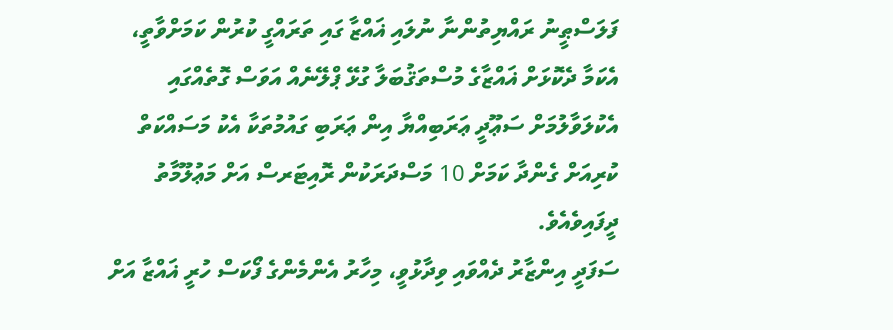ފަލަސްޠީނު ރައްޔިތުންނާ ނުލައި ޣައްޒާ ގައި ތަރައްގީ ކުރުން ކަމަށްވާތީ، އެކަމާ ދެކޮޅަށް ޣައްޒާގެ މުސްތަޤުބަލާ ގުޅޭ ޕްލޭނެއް އަވަސް ގޮތެއްގައި އެކުލަވާލުމަށް ސަޢޫދީ ޢަރަބިއްޔާ އިން ޢަރަބި ގައުމުތަކާ އެކު މަސައްކަތް ކުރިއަށް ގެންދާ ކަމަށް 10 މަސްދަރަކުން ރޮއިޓަރސް އަށް މަޢުލޫމާތު ދީފައިވެއެވެ.
ސަފަދީ އިންޒާރު ދެއްވައި ވިދާޅުވީ، މިހާރު އެންމެންގެ ފޯކަސް ހުރީ ޣައްޒާ އަށް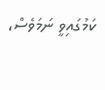ކަމުގައިވީ ނަމަވެސް،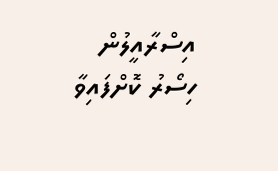އިސްރާއީލުން ހިސޯރު ކޮށްފައިވާ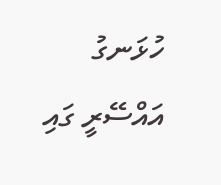ހުޅަނގު އައްސޭރީ ގައި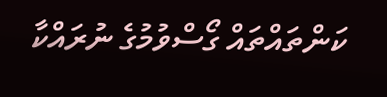ކަންތައްތައް ގޯސްވުމުގެ ނުރައްކާ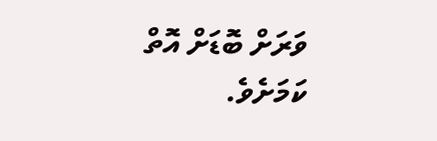ވަރަށް ބޮޑަށް އޮތް ކަމަށެވެ.